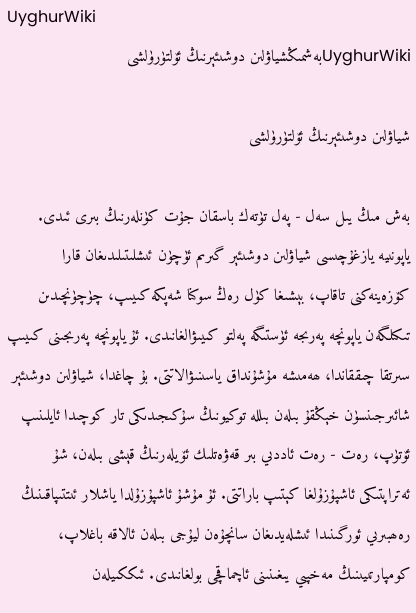UyghurWiki
UyghurWikiبەشمىڭشياۋلىن دوشىئېرنىڭ ئۆلتۈرۈلشى

شياۋلىن دوشىئېرنىڭ ئۆلتۈرۈلشى

بەش مىڭ يىل سەل - پەل تۈتەك باسقان جۇت كۈنلەرنىڭ بىرى ئىدى. ياپونىيە يازغۇچىسى شياۋلىن دوشىئېر گىرىم ئۈچۈن ئىشلىتىلىدىغان قارا كۆزەينەكنى تاقاپ، بېشىغا كۈل رەڭ سوكنا شەپكە كىيىپ، چۈچۈنچىدىن تىكىلگەن ياپونچە پەرىجە ئۈستىگە پەلتو كىيىۋالغانىدى. ئۇ ياپونچە پەرىجىنى كىيىپ سىرتقا چىققاندا، ھەمىشە مۇشۇنداق ياسىنىۋالاتتى. بۇ چاغدا، شياۋلىن دوشىئېر شائىرجىنسۈن خېڭقۇ بىلەن بىللە توكيونىڭ سۇكىجىدىكى تار كوچىدا ئايلىنىپ ئۆتۈپ، رەت - رەت ئاددىي بىر قەۋەتلىك ئۆيلەرنىڭ قېشى بىلەن، شۇ ئەتراپتىكى ئاشپۇزۇلغا كېتىپ باراتتى. ئۇ مۇشۇ ئاشپۇزۇلدا ياشلار ئىتتىپاقىنىڭ رەھبىرىي ئورگىنىدا ئىشلەيدىغان سانچۇەن ليۇجى بىلەن ئالاقە باغلاپ، كومپارتىيىنىڭ مەخپىي يىغىنىنى ئاچماقچى بولغانىدى. ئىككىيلەن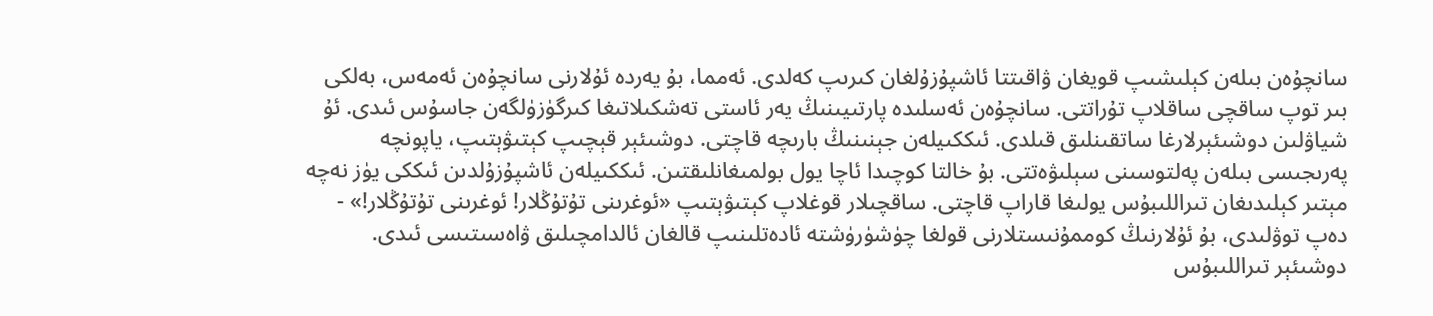سانچۇەن بىلەن كېلىشىپ قويغان ۋاقىتتا ئاشپۇزۇلغان كىرىپ كەلدى. ئەمما، بۇ يەردە ئۇلارنى سانچۇەن ئەمەس، بەلكى بىر توپ ساقچى ساقلاپ تۇراتتى. سانچۇەن ئەسلىدە پارتىيىنىڭ يەر ئاستى تەشكىلاتىغا كىرگۈزۈلگەن جاسۇس ئىدى. ئۇ شياۋلىن دوشىئېرلارغا ساتقىنلىق قىلدى. ئىككىيلەن جېنىنىڭ بارىچە قاچتى. دوشىئېر قېچىپ كېتىۋېتىپ، ياپونچە پەرىجىسى بىلەن پەلتوسىنى سېلىۋەتتى. بۇ خالتا كوچىدا ئاچا يول بولمىغانلىقتىن. ئىككىيلەن ئاشپۇزۇلدىن ئىككى يۈز نەچە مېتىر كېلىدىغان تىراللىبۇس يولىغا قاراپ قاچتى. ساقچىلار قوغلاپ كېتىۋېتىپ «ئوغرىنى تۇتۇڭلار! ئوغرىنى تۇتۇڭلار!» - دەپ توۋلىدى، بۇ ئۇلارنىڭ كوممۇنىستلارنى قولغا چۈشۈرۈشتە ئادەتلىنىپ قالغان ئالدامچىلىق ۋاەسىتىسى ئىدى. دوشىئېر تىراللىبۇس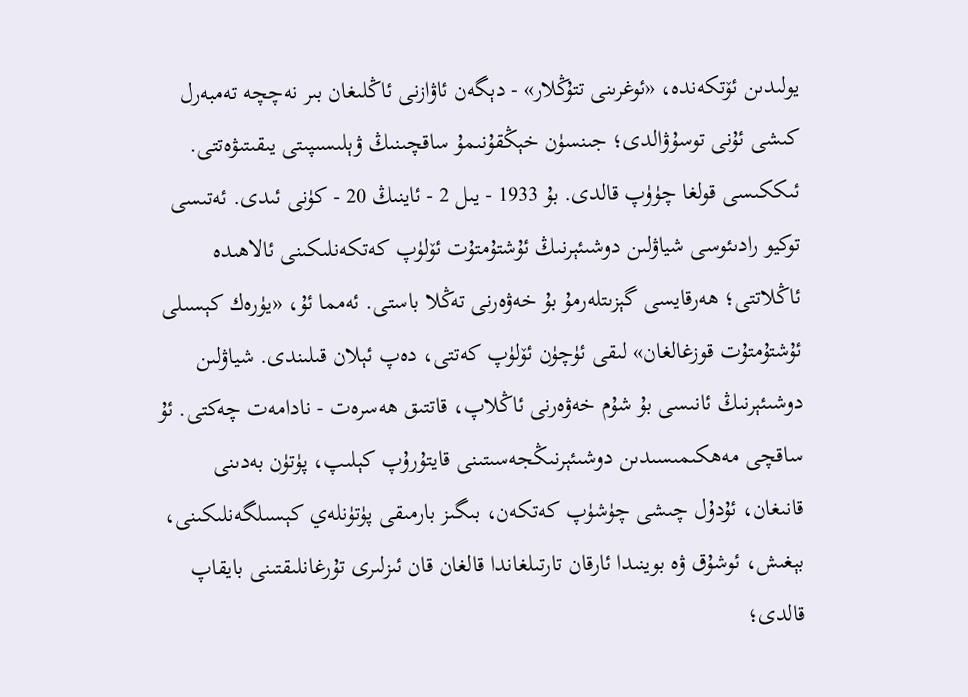يولىدىن ئۆتكەندە، «ئوغرىنى تتۇڭلار» - دېگەن ئاۋازنى ئاڭلىغان بىر نەچچە تەمبەرل كىشى ئۇنى توسۇۋالدى؛ جىنسۈن خېڭقۇنىمۇ ساقچىنىڭ ۋېلىسىپىتى يىقىتىۋەتتى. ئىككىسى قولغا چۈۈپ قالدى. بۇ 1933 - يىل 2 - ئاينىڭ 20 - كۈنى ئىدى. ئەتىسى توكيو رادىئوسى شياۋلىن دوشىئېرنىڭ ئۇشتۇمتۇت ئۆلۈپ كەتكەنلىكىنى ئالاھىدە ئاڭلاتتى؛ ھەرقايسى گېزىتلەرمۇ بۇ خەۋەرنى تەڭلا باستى. ئەمما ئۇ، «يۈرەك كېسىلى ئۇشتۇمتۇت قوزغالغان» لىقى ئۈچۈن ئۆلۈپ كەتتى، دەپ ئېلان قىلىندى. شياۋلىن دوشىئېرنىڭ ئانىسى بۇ شۇم خەۋەرنى ئاڭلاپ، قاتتىق ھەسرەت - نادامەت چەكتى. ئۇ ساقچى مەھكىمىسىدىن دوشىئېرنىڭجەسىتىنى قايتۇرۇپ كېلىپ، پۈتۈن بەدىنى قانىغان، ئۇدۇل چىشى چۈشۈپ كەتكەن، بىگىز بارمىقى پۈتۈنلەي كېسىلگەنلىكىنى، بېغىش، ئوشۇق ۋە بوينىدا ئارقان تارتىلغاندا قالغان قان ئىزلىرى تۇرغانلىقتىنى بايقاپ قالدى؛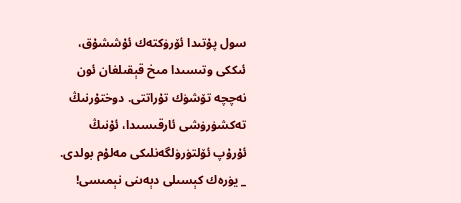سول پۇتىدا ئۆرۈكتەك ئۇششۇق، ئىككى وتىسىدا مىخ قېقىلغان ئون نەچچە تۆشۈك تۇراتتى. دوختۇرنىڭ تەكشۈرۈشى ئارقىسىدا، ئۇنىڭ ئۇرۇپ ئۆلتۈرۈلگەنلىكى مەلۇم بولدى. _ يۈرەك كېسىلى دېەىنى نېمىسى!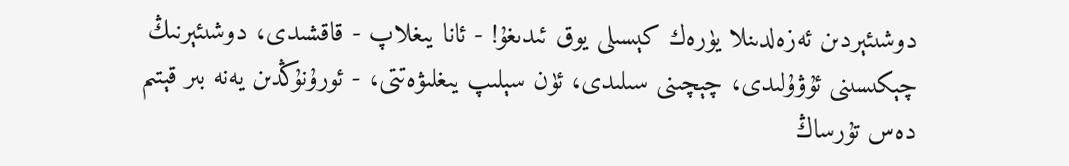دوشىئېردىن ئەزەلدىنلا يۈرەك كېسىلى يوق ئىدىغۇ! - ئانا يىغلاپ - قاقشىدى، دوشىئېرنىڭ چېكىسىنى ئۇۋۇلىدى، چېچىنى سىلىدى، ئۈن سېلىپ يىغلىۋەتتى، - ئورۇنۇڭدىن يەنە بىر قېتىم دەس تۇرساڭ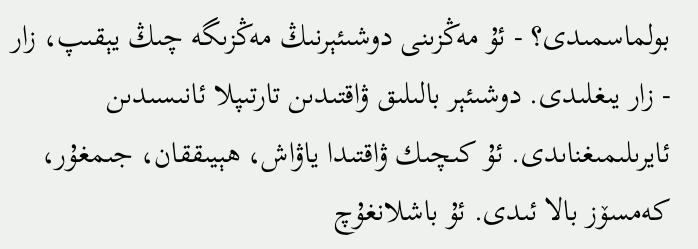بولماسمىدى؟ - ئۇ مەڭزىنى دوشىئېرنىڭ مەڭزىگە چىڭ يېقىپ، زار - زار يىغلىدى. دوشىئېر بالىلىق ۋاقتىدىن تارتىپلا ئانىسىدىن ئايرىلىمىغناىدى. ئۇ كىچىك ۋاقتىدا ياۋاش، ھېيىققان، جىمغۇر، كەمسۆز بالا ئىدى. ئۇ باشلانغۇچ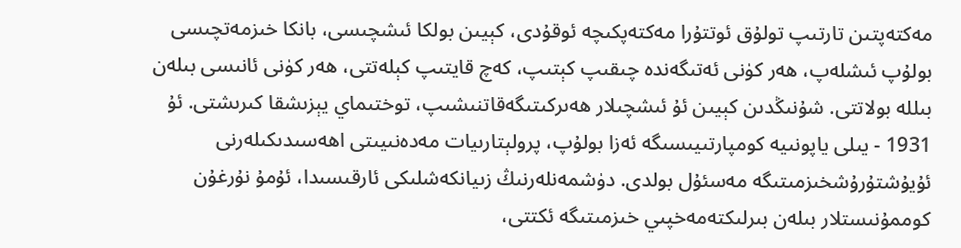مەكتەپتىن تارتىپ تولۇق ئوتتۇرا مەكتەپكىچە ئوقۇدى، كېيىن بولكا ئىشچىسى، بانكا خىزمەتچىسى بولۇپ ئىشلەپ، ھەر كۈنى ئەتىگەندە چىقىپ كېتىپ، كەچ قايتىپ كېلەتتى، ھەر كۈنى ئانىسى بىلەن بىللە بولاتتى. شۇنىڭدىن كېيىن ئۇ ئىشچىلار ھەىركىتىگەقاتنىشىپ، توختىماي يېزىشقا كىرىشتى. ئۇ 1931 - يىلى ياپونىيە كومپارتىيىسىگە ئەزا بولۇپ، پرولېتارىيات مەدەنىيىتى اھەسىدىكىلەرنى ئۇيۇشتۇرۇشخىزمىتىگە مەسئۇل بولدى. دۈشمەنلەرنىڭ زىيانكەشلىكى ئارقىسىدا، ئۇمۇ نۇرغۇن كوممۇنىستلار بىلەن بىرلىكتەمەخپىي خىزمىتىگە ئكتتى،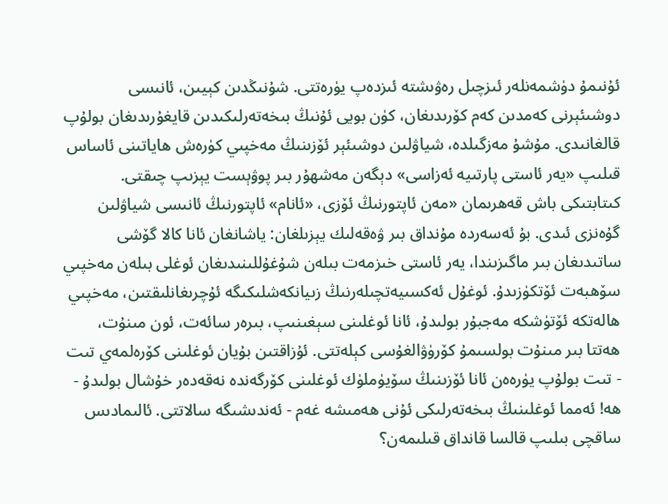ئۇنىمۇ دۈشمەنلەر ئىزچىل رەۋىشتە ئىزدەپ يۈرەتتى. شۇنىڭدىن كېيىن، ئانىسى دوشىئېرنى كەمدىن كەم كۆرىدىغان، كۈن بويى ئۇنىڭ بىخەتەرلىكىدىن قايغۇرىدىغان بولۇپ قالغانىدى. مۇشۇ مەزگىلدە، شياۋلىن دوشىئېر ئۆزىنىڭ مەخپىي كۈرەش ھاياتىنى ئاساس قىلىپ «يەر ئاستى پارتىيە ئەزاسى» دېگەن مەشھۇر بىر پوۋېست يېزىپ چىقتى. كىتابتىكى باش قەھرىمان «مەن ئاپتورنىڭ ئۆزى، «ئانام» ئاپتورنىڭ ئانىسى شياۋلىن گۇەنزى ئىدى. بۇ ئەسەردە مۇنداق بىر ۋەقەلىك يېزىلغان: ياشانغان ئانا كالا گۆشى ساتىدىغان بىر ماگىزىندا، يەر ئاستى خىزمەت بىلەن شۇغۇللىنىدىغان ئوغلى بىلەن مەخپىي سۆھبەت ئۆتكۈزىدۇ. ئوغۇل ئەكسىيەتچىلەرنىڭ زىيانكەشلىكىگە ئۇچرىغانلىقتىن، مەخپىي ھالەتكە ئۆتۈشكە مەجبۇر بولىدۇ، ئانا ئوغلىنى سېغىنىپ، بىرەر سائەت، ئون مىنۇت، ھەتتا بىر مىنۇت بولسىمۇ كۆرۈۋالغۇسى كېلەتتى. ئۇزاقتىن بۇيان ئوغلىنى كۆرەلمەي تىت - تىت بولۇپ يۈرەەن ئانا ئۆزىنىڭ سۆيۈملۈك ئوغلىنى كۆرگەندە نەقەدەر خۇشال بولىدۇ - ھە! ئەمما ئوغلىنىڭ بىخەتەرلىكى ئۇنى ھەمىشە غەم - ئەندىشىگە سالاتتى. ئالىمادىس ساقچى بىلىپ قالسا قانداق قىلىمەن؟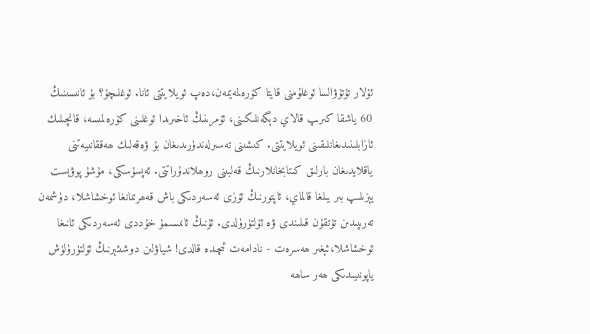ئۇلار تۇتۇۋالسا ئوغلۇمنى قايتا كۆرەلمەيمەن،دەپ ئويلايتتى ئانا. ئوغلىچۇ؟ بۇ ئانىسىنىڭ 60 ياشقا كىرىپ قالاي دېگەنلىكىنى، ئۆمرىنىڭ ئاخىرىدا ئوغلىنى كۆرەلمىسە، قانچىلىك ئازابلىنىدىغانلىقىنى ئويلايتتى. كىشىنى تەسىرلەندۈرىدىغان بۇ ۋەقەلىك ھەققانىيەتنى ياقلايدىغان بارلىق كىتابخانلارنىڭ قەلبىنى روھلاندۇراتتى. ئەپسۇسكى، مۇشۇ پوۋېست يېزىلىپ بىر يىلغا قالماي، ئاپتورنىڭ ئۆزى ئەسەردىكى باش قەھرىمانغا ئوخشاشلا، دۈشمەن تەرىپىدىن تۇتقۇن قىلىندى ۋە ئۆلتۈرۈلدى. ئۇنىڭ ئانىسىمۇ خۇددى ئەسەردىكى ئانىغا ئوخشاشلا،ئېغىر ھەسرەت - نادامەت ئىچىدە قالدى! شياۋلىن دوشىئېرنىڭ ئۆلتۈرۈلۈش ياپونىيىدىكى ھەر ساھە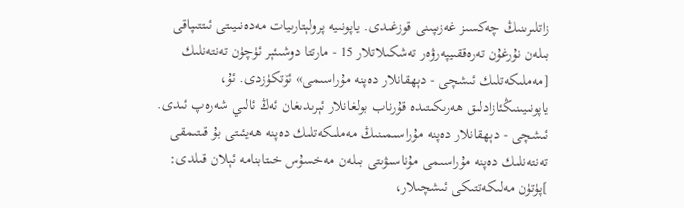زاتلىرىنىڭ چەكسىز غەزىپىنى قوزغىدى. ياپونىيە پرولېتارىيات مەدەنىيىتى ئىتتىپاقى بىلەن نۇرغۇن تەرەققىيپەرۋەر تەشكىلاتلار 15 - مارتتا دوشىئېر ئۈچۈن تەنتەنلىك [مەملىكەتلىك ئىشچى - دېھقانلار دەپنە مۇراسىمى» ئۆتكۈزدى. ئۇ، ياپونىيىنىڭئازادلىق ھەرىكىتىدە قۇرناب بولغانلار ئېرىدىغان ئەڭ ئالىي شەرەپ ئىدى. ئىشچى - دېھقانلار دەپنە مۇراسىمىنىڭ مەملىكەتلىك دەپنە ھەيئىتى بۇ قىتىمقى تەنتەنلىك دەپنە مۇراسىمى مۇناسىۋىتى بىلەن مەخسۇس خىتابنامە ئېلان قىلدى: ]پۈتۈن مەلىكەتتىكى ئىشچىلار،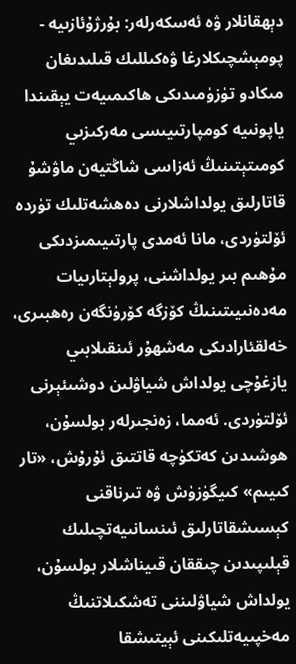دېھقانلار ۋە ئەسكەرلەر: بۇرژۇئازىيە - پومېشچىكلارغا ۋەكىللىك قىلىدىغان مىكادو تۈزۈمىدىكى ھاكىمىيەت يېقىندا ياپونىيە كومپارتىيىسى مەركىزىي كومىتېتىنىڭ ئەزاسى شاڭتيەن ماۋشۇ قاتارلىق يولداشلارنى دەھشەتلىك تۈردە ئۆلتۈردى، مانا ئەمدى پارتىيىمىزدىكى مۇھىم بىر يولداشنى، پرولېتارىيات مەدەنىيىتىنىڭ كۆزگە كۆرۈنگەن رەھبىرى، خەلقئارادىكى مەشھۇر ئىنقىلابىي يازغۇچى يولداش شياۋلىن دوشىئېرنى ئۆلتۈردى. ئەمما، زەنجىرلەر بولسۇن، ھوشىدىن كەتكۈچە قاتتىق ئۇرۇش، «تار كىيىم» كىيگۈزۈش ۋە تىرناقنى كېسىشقاتارلىق ئىنسانىيەتچىلىك قېلىپىدىن چىققان قىيناشلار بولسۇن، يولداش شياۋلىننى تەشكىلاتنىڭ مەخپىيەتلىكىنى ئېيتىشقا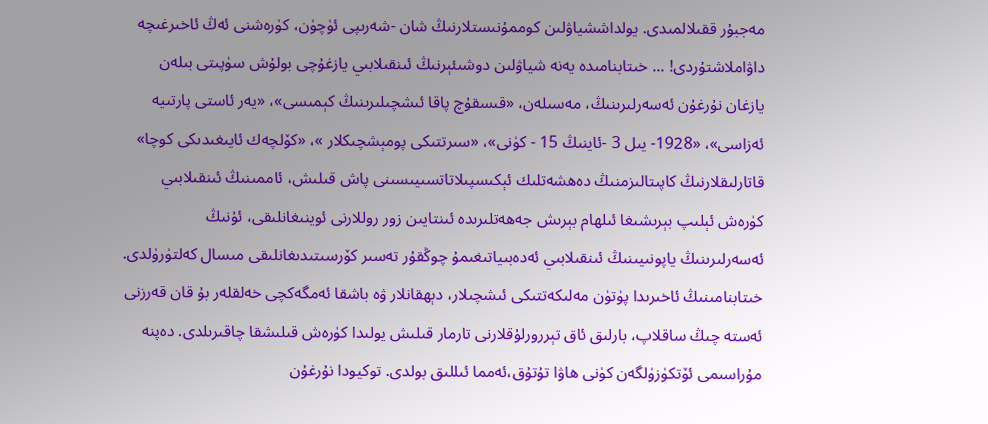مەجبۇر ققىلالمىدى. يولداششياۋلىن كوممۇنىستلارنىڭ شان -شەرىپى ئۈچۈن، كۈرەشنى ئەڭ ئاخىرغىچە داۋاملاشتۇردى! ... خىتابنامىدە يەنە شياۋلىن دوشىئېرنىڭ ئىنقىلابىي يازغۇچى بولۇش سۈپىتى بىلەن يازغان نۇرغۇن ئەسەرلىرىنىڭ، مەسىلەن، «قىسقۇچ پاقا ئىشچىلىرىنىڭ كېمىسى»، «يەر ئاستى پارتىيە ئەزاسى»، «1928- يىل 3 -ئاينىڭ 15 - كۈنى»، «سىرتتىكى پومېشچىكلار »، «كۆلچەك ئايىغىدىكى كوچا» قاتارلىقلارنىڭ كاپىتالىزمنىڭ دەھشەتلىك ئېكىسپىلاتاتسىيىسىنى پاش قىلىش، ئاممىنىڭ ئىنقىلابىي كۈرەش ئېلىپ بېرىشىغا ئىلھام بېرىش جەھەتلىرىدە ئىنتايىن زور روللارنى ئوينىغانلىقى، ئۇنىڭ ئەسەرلىرىنىڭ ياپونىيىنىڭ ئىنقىلابىي ئەدەبىياتىغىمۇ چوڭقۇر تەسىر كۆرسىتىدىغانلىقى مىسال كەلتۈرۈلدى. خىتابنامىنىڭ ئاخىرىدا پۈتۈن مەلىكەتتىكى ئىشچىلار، دېھقانلار ۋە باشقا ئەمگەكچى خەلقلەر بۇ قان قەرزنى ئەستە چىڭ ساقلاپ، بارلىق ئاق تېررورلۇقلارنى تارمار قىلىش يولىدا كۈرەش قىلىشقا چاقىرىلدى. دەپنە مۇراسىمى ئۆتكۈزۈلگەن كۈنى ھاۋا تۇتۇق،ئەمما ئىللىق بولدى. توكيودا نۇرغۇن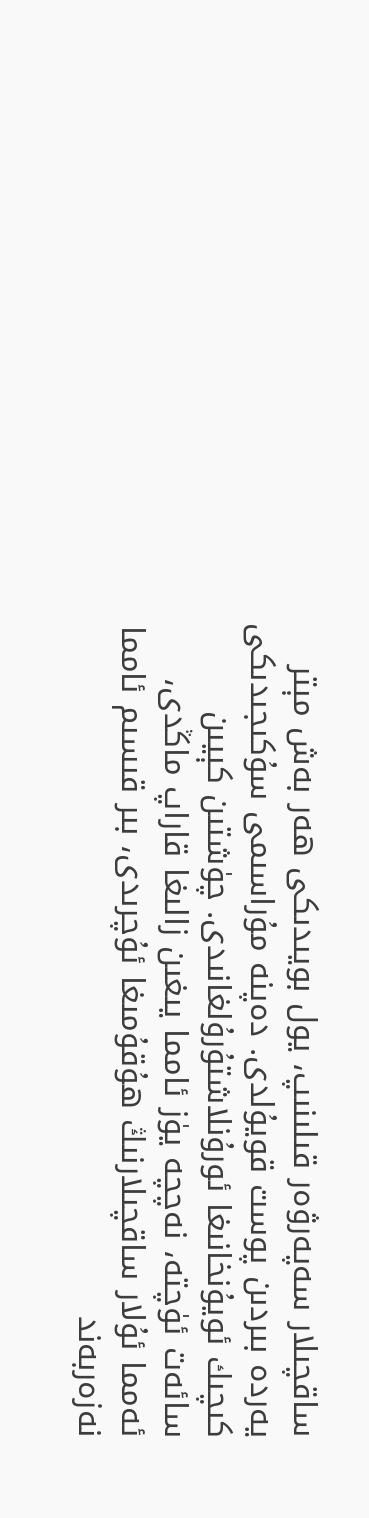ساقچىلار سەپەرۋەر قىلىنىپ، يول بويىدىكى ھەر بەش مېتر يەردە بىردىن پوست قويۇلدى. دەپنە مۇراسىمى سۇكىجىدىكى كىچىك ئويۇنخانىغا ئورۇنلاشتۇرۇلغانىدى. چۈشتىن كېيىن سائەت ئۈچتە، نەچچە يۈز ئامما يىغىن زالىغا قاراپ ماڭدى، ئەمما ئۇلار ساقچىلارنىڭ ھۇقۇمىغا ئۇچرىدى، بىر قىسىم ئامما نەزەربەند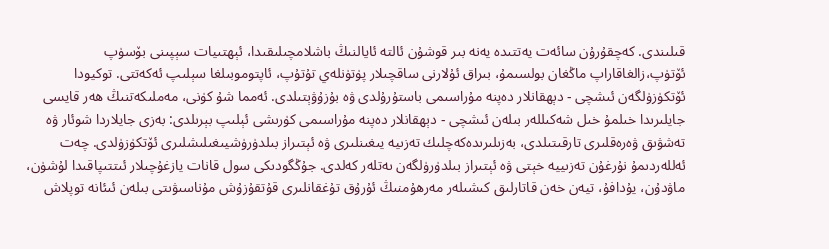قىلىندى. كەچقۇرۇن سائەت يەتتىدە يەنە بىر قوشۇن ئالتە ئايالنىڭ باشلامچىلىقىدا، ئېھتىيات سېپىنى بۆسۈپ ئۆتۈپ،زالغاقاراپ ماڭغان بولسىمۇ، بىراق ئۇلارنى ساقچىلار پۈتۈنلەي تۇتۇپ، ئاپتوموبىلغا سېلىپ ئەكەتتى. توكيودا ئۆتكۈزۈلگەن ئىشچى - دېھقانلار دەپنە مۇراسىمى باستۇرۇلدى ۋە بۇزۇۋېتىلدى. ئەمما شۇ كۈنى، مەملىكەتنىڭ ھەر قايسى جايلىرىدا خىلمۇ خىل شەكىللەر بىلەن ئىشچى - دېھقانلار دەپنە مۇراسىمى كۈرىشى ئېلىپ بېرىلدى: بەزى جايلاردا شوئار ۋە تەشۋىق ۋەرەقلىرى تارقىتىلدى، بەزىلىرىدەكەچلىك تەزىيە يىغىنلىرى ۋە ئېتىراز بىلدۈرۈشيىغىلىشلىرى ئۆتكۈزۈلدى. چەت ئەللەردىمۇ نۇرغۇن تەزىييە خېتى ۋە ئېتىراز بىلدۈرۈلگەن ىەتلەر كەلدى. جۇڭگودىكى سول قانات يازغۇچىلار ئىتتىپاقىدا لۇشۈن، ماۋدۇن، يۇدافۇ، تيەن خەن قاتارلىق كىشىلەر مەرھۇمنىڭ ئۇرۇق تۇغقانلىرى قۇتقۇزۇش مۇناسىۋىتى بىلەن ئىئانە توپلاش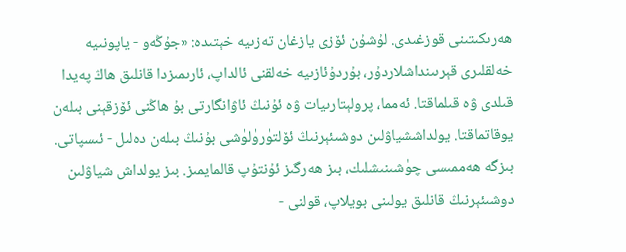ھەرىكىتىنى قوزغىدى. لۇشۇن ئۆزى يازغان تەزىيە خېتىدە: «جۇڭەو - ياپونىيە خەلقلىرى قېرىىنداشلاردۇر، بۇردۇئازىيە خەلقنى ئالداپ، ئارىمىزدا قانلىق ھاڭ پەيدا قىلدى ۋە قىلماقتا. ئەمما، پرولېتارىيات ۋە ئۇنىڭ ئاۋانگارتى بۇ ھاڭنى ئۆزقېنى بىلەن يوقاتماقتا. يولداششياۋلىن دوشىئېرنىڭ ئۆلتۈرۈلۈشى بۇنىڭ بىلەن دەلىل - ئىسپاتى. بىزگە ھەممىسى چۈشىنىشلىك، بىز ھەرگىز ئۇنتۇپ قالمايمىز. بىز يولداش شياۋلىن دوشىئېرنىڭ قانلىق يولىنى بويلاپ، قولنى -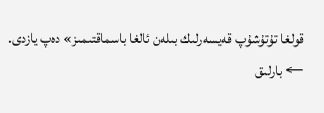قولغا تۇتۇشۇپ قەيسەرلىك بىلەن ئالغا باسماقتىمىز» دەپ يازدى.
← بارلىق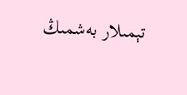تېمىلار بەشمىڭ